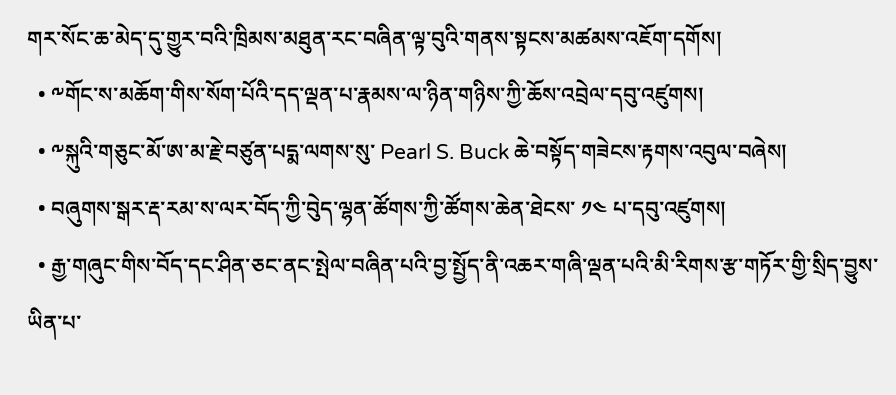གར་སོང་ཆ་མེད་དུ་གྱུར་བའི་ཁྲིམས་མཐུན་རང་བཞིན་ལྟ་བུའི་གནས་སྟངས་མཚམས་འཇོག་དགོས།
  • ༸གོང་ས་མཆོག་གིས་སོག་པོའི་དད་ལྡན་པ་རྣམས་ལ་ཉིན་གཉིས་ཀྱི་ཆོས་འབྲེལ་དབུ་འཛུགས།
  • ༸སྐུའི་གཅུང་མོ་ཨ་མ་རྗེ་བཙུན་པདྨ་ལགས་སུ་ Pearl S. Buck ཆེ་བསྟོད་གཟེངས་རྟགས་འབུལ་བཞེས།
  • བཞུགས་སྒར་རྡ་རམ་ས་ལར་བོད་ཀྱི་བེུད་ལྷན་ཚོགས་ཀྱི་ཚོགས་ཆེན་ཐེངས་ ༡༤ པ་དབུ་འཛུགས།
  • རྒྱ་གཞུང་གིས་བོད་དང་ཤིན་ཅང་ནང་སྤེལ་བཞིན་པའི་བྱ་སྤྱོད་ནི་འཆར་གཞི་ལྡན་པའི་མི་རིགས་རྩ་གཏོར་གྱི་སྲིད་བྱུས་ཡིན་པ་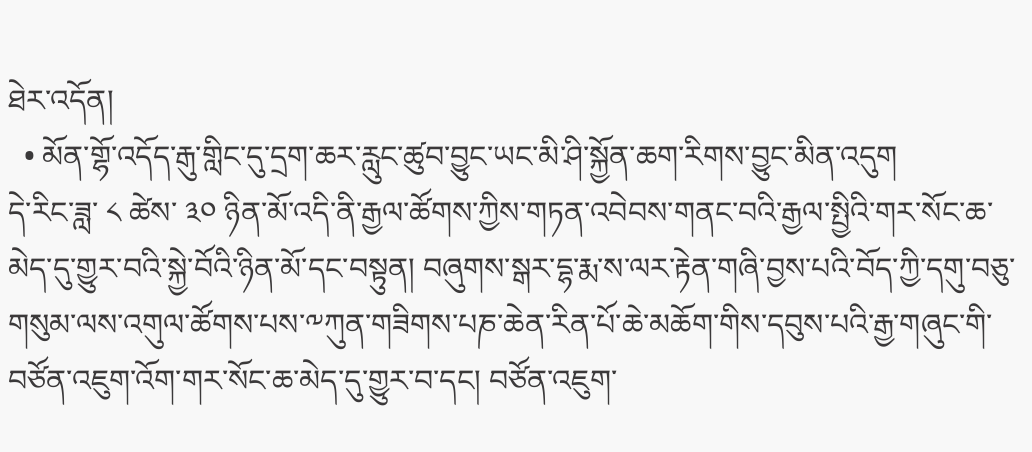ཐེར་འདོན།
  • མོན་གྷོ་འདོད་རྒུ་གླིང་དུ་དྲག་ཆར་རླུང་ཚུབ་བྱུང་ཡང་མི་ཤི་སྐྱོན་ཆག་རིགས་བྱུང་མིན་འདུག
དེ་རིང་ཟླ་ ༨ ཚེས་ ༣༠ ཉིན་མོ་འདི་ནི་རྒྱལ་ཚོགས་ཀྱིས་གཏན་འབེབས་གནང་བའི་རྒྱལ་སྤྱིའི་གར་སོང་ཆ་མེད་དུ་གྱུར་བའི་སྐྱེ་བོའི་ཉིན་མོ་དང་བསྟུན། བཞུགས་སྒར་དྷ་རྨ་ས་ལར་རྟེན་གཞི་བྱས་པའི་བོད་ཀྱི་དགུ་བཅུ་གསུམ་ལས་འགུལ་ཚོགས་པས་༸ཀུན་གཟིགས་པཎ་ཆེན་རིན་པོ་ཆེ་མཆོག་གིས་དབུས་པའི་རྒྱ་གཞུང་གི་བཙོན་འཇུག་འོག་གར་སོང་ཆ་མེད་དུ་གྱུར་བ་དང། བཙོན་འཇུག་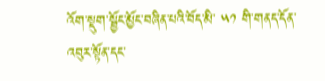འོག་སྡུག་སྦྱོང་མྱོང་བཞིན་པའི་བོད་མི་ ༥༡ གི་གནད་དོན་འབུར་སྟོན་དང་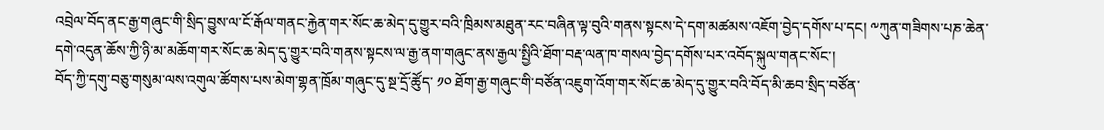འབྲེལ་བོད་ནང་རྒྱ་གཞུང་གི་སྲིད་བྱུས་ལ་ངོ་རྒོལ་གནང་རྐྱེན་གར་སོང་ཆ་མེད་དུ་གྱུར་བའི་ཁྲིམས་མཐུན་རང་བཞིན་ལྟ་བུའི་གནས་སྟངས་དེ་དག་མཚམས་འཇོག་བྱེད་དགོས་པ་དང། ༸ཀུན་གཟིགས་པཎ་ཆེན་དགེ་འདུན་ཆོས་ཀྱི་ཉི་མ་མཆོག་གར་སོང་ཆ་མེད་དུ་གྱུར་བའི་གནས་སྟངས་ལ་རྒྱ་ནག་གཞུང་ནས་རྒྱལ་སྤྱིའི་ཐོག་བརྡ་ལན་ཁ་གསལ་བྱེད་དགོས་པར་འབོད་སྐུལ་གནང་སོང་།
བོད་ཀྱི་དགུ་བཅུ་གསུམ་ལས་འགུལ་ཚོགས་པས་མེག་གྷན་ཁྲོམ་གཞུང་དུ་སྔ་དྲོ་ཚོུད་ ༡༠ ཐོག་རྒྱ་གཞུང་གི་བཙོན་འཇུག་འོག་གར་སོང་ཆ་མེད་དུ་གྱུར་བའི་བོད་མི་ཆབ་སྲིད་བཙོན་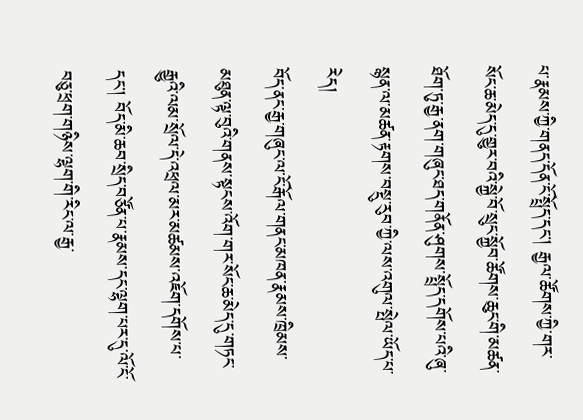པ་རྣམས་ཀྱི་གནད་དོན་ངོ་སྤྲོད་དང། རྒྱལ་ཚོགས་ཀྱི་གར་སོང་ཆ་མེད་དུ་གྱུར་བའི་སྐྱེ་བོ་སྲུང་སྐྱོབ་ཚོགས་ཆུང་གི་མཚན་ཐོག་ཏུ་རྒྱ་ནག་གཞུང་ཐད་གནོན་ཤུགས་སྤྲོད་དགོས་པའི་ཞུ་སྙན་ལ་མཚན་རྟགས་བསྡུ་རུབ་ཀྱི་ལས་འགུལ་སྤེལ་ཡོད་པ་རེད།
བོད་ནང་རྒྱ་གཞུང་ལ་ངོ་རྒོལ་གནང་མཁན་རྣམས་ཁྲིམས་མཐུན་ལྟ་བུའི་གནས་སྟངས་འོག་གར་སོང་ཆ་མེད་དུ་གཏང་རྒྱུའི་ལམ་སྲོལ་དེ་འཕྲལ་མར་མཚམས་འཇོག་དགོས་པ་དང། བོད་མི་ཆབ་སྲིད་བཙོན་པ་རྣམས་དང་ལྷག་པར་དུ་ལོ་ངོ་བཅུ་ཕྲག་གཉིས་ལྷག་གི་རིང་ལ་རྒྱ་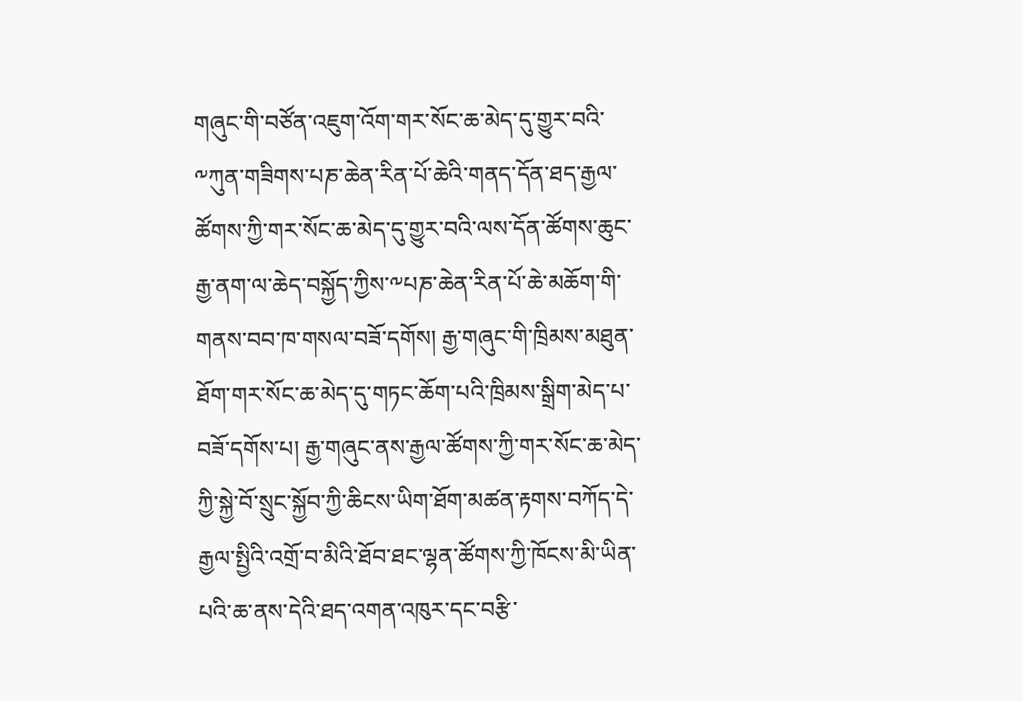གཞུང་གི་བཙོན་འཇུག་འོག་གར་སོང་ཆ་མེད་དུ་གྱུར་བའི་༸ཀུན་གཟིགས་པཎ་ཆེན་རིན་པོ་ཆེའི་གནད་དོན་ཐད་རྒྱལ་ཚོགས་ཀྱི་གར་སོང་ཆ་མེད་དུ་གྱུར་བའི་ལས་དོན་ཚོགས་ཆུང་རྒྱ་ནག་ལ་ཆེད་བསྐྱོད་ཀྱིས་༸པཎ་ཆེན་རིན་པོ་ཆེ་མཆོག་གི་གནས་བབ་ཁ་གསལ་བཟོ་དགོས། རྒྱ་གཞུང་གི་ཁྲིམས་མཐུན་ཐོག་གར་སོང་ཆ་མེད་དུ་གཏང་ཆོག་པའི་ཁྲིམས་སྒྲིག་མེད་པ་བཟོ་དགོས་པ། རྒྱ་གཞུང་ནས་རྒྱལ་ཚོགས་ཀྱི་གར་སོང་ཆ་མེད་ཀྱི་སྐྱེ་བོ་སྲུང་སྐྱོབ་ཀྱི་ཆིངས་ཡིག་ཐོག་མཚན་རྟགས་བཀོད་དེ་རྒྱལ་སྤྱིའི་འགྲོ་བ་མིའི་ཐོབ་ཐང་ལྷན་ཚོགས་ཀྱི་ཁོངས་མི་ཡིན་པའི་ཆ་ནས་དེའི་ཐད་འགན་འཁུར་དང་བརྩི་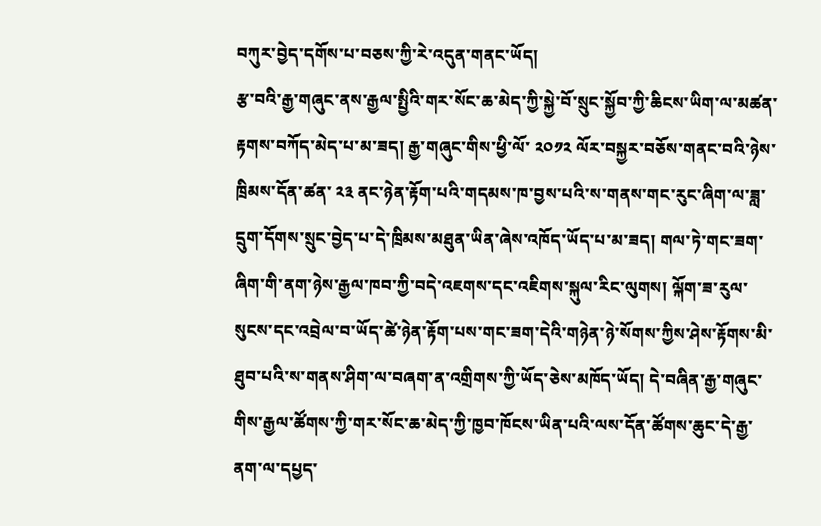བཀུར་བྱེད་དགོས་པ་བཅས་ཀྱི་རེ་འདུན་གནང་ཡོད།
རྩ་བའི་རྒྱ་གཞུང་ནས་རྒྱལ་སྤྱིའི་གར་སོང་ཆ་མེད་ཀྱི་སྐྱེ་བོ་སྲུང་སྐྱོབ་ཀྱི་ཆིངས་ཡིག་ལ་མཚན་རྟགས་བཀོད་མེད་པ་མ་ཟད། རྒྱ་གཞུང་གིས་ཕྱི་ལོ་ ༢༠༡༢ ལོར་བསྐྱར་བཅོས་གནང་བའི་ཉེས་ཁྲིམས་དོན་ཚན་ ༢༣ ནང་ཉེན་རྟོག་པའི་གདམས་ཁ་བྱས་པའི་ས་གནས་གང་རུང་ཞིག་ལ་ཟླ་དྲུག་དོགས་སྲུང་བྱེད་པ་དེ་ཁྲིམས་མཐུན་ཡིན་ཞེས་འཁོད་ཡོད་པ་མ་ཟད། གལ་ཏེ་གང་ཟག་ཞིག་གི་ནག་ཉེས་རྒྱལ་ཁབ་ཀྱི་བདེ་འཇགས་དང་འཇིགས་སྐུལ་རིང་ལུགས། ལྐོག་ཟ་རུལ་སུངས་དང་འབྲེལ་བ་ཡོད་ཚེ་ཉེན་རྟོག་པས་གང་ཟག་དེའི་གཉེན་ཉེ་སོགས་ཀྱིས་ཤེས་རྟོགས་མི་ཐུབ་པའི་ས་གནས་ཤིག་ལ་བཞག་ན་འགྲིགས་ཀྱི་ཡོད་ཅེས་མཁོད་ཡོད། དེ་བཞིན་རྒྱ་གཞུང་གིས་རྒྱལ་ཚོགས་ཀྱི་གར་སོང་ཆ་མེད་ཀྱི་ཁྱབ་ཁོངས་ཡིན་པའི་ལས་དོན་ཚོགས་ཆུང་དེ་རྒྱ་ནག་ལ་དཔྱད་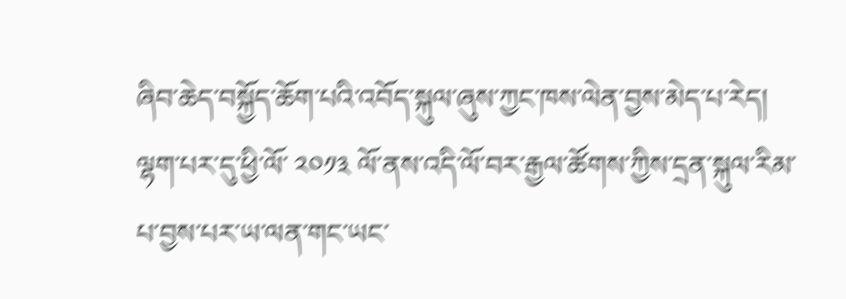ཞིབ་ཆེད་བསྐྱོད་ཆོག་པའི་འབོད་སྐུལ་ཞུས་ཀྱང་ཁས་ལེན་བྱས་མེད་པ་རེད། ལྷག་པར་དུ་ཕྱི་ལོ་ ༢༠༡༣ ལོ་ནས་འདི་ལོ་བར་རྒྱལ་ཚོགས་ཀྱིས་དྲན་སྐུལ་རིམ་པ་བྱས་པར་ཡ་ལན་གང་ཡང་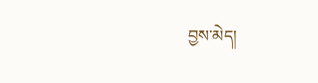བྱས་མེད།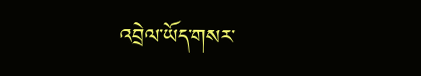འབྲེལ་ཡོད་གསར་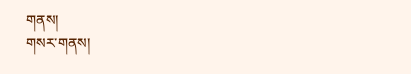གནས།
གསར་གནས།